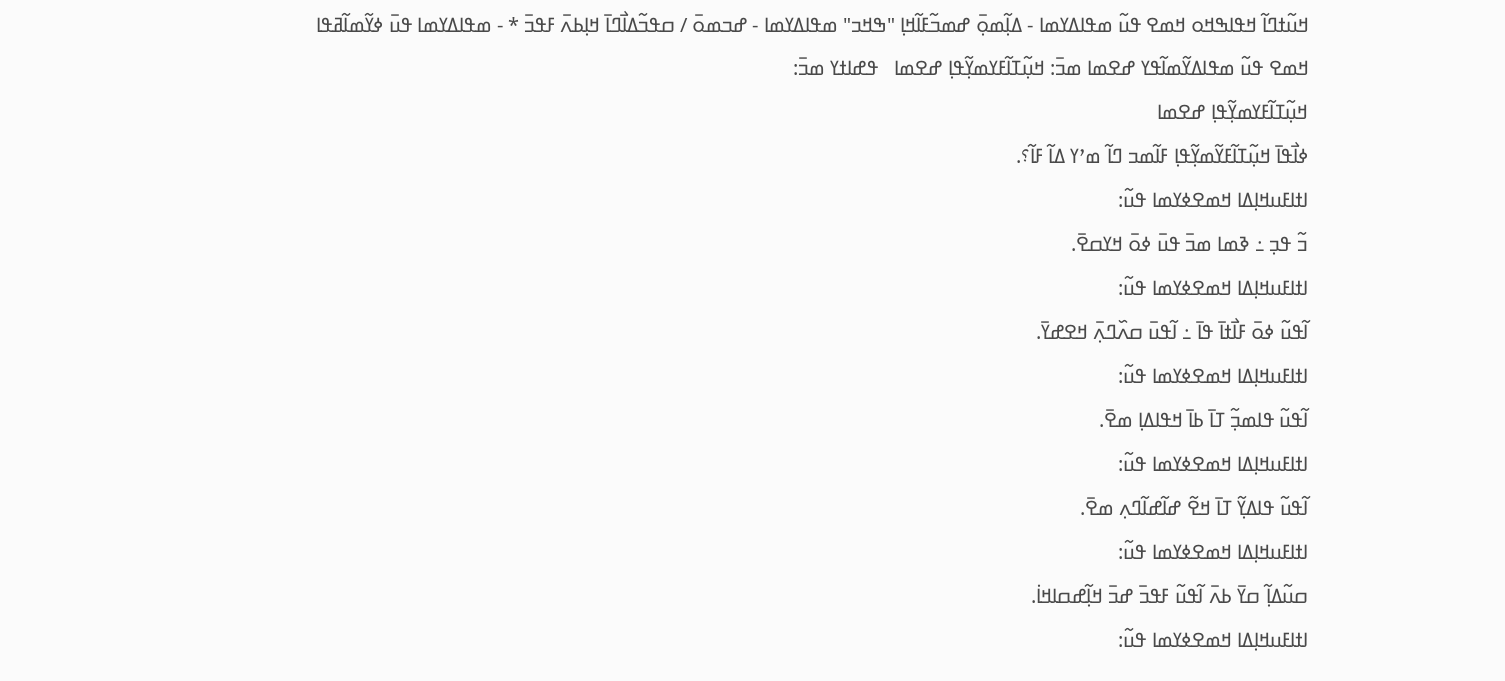ߞߎ߬ߙߣߊ߬ ߞߟߊߒߞߋ ߞߘߐ ߟߎ߬ ߘߟߊߡߌߘߊ - ߡߊ߲߬ߘߋ߲߫ ߝߘߏ߬ߓߊ߬ߞߊ߲ "ߒߞߏ" ߘߟߊߡߌߘߊ - ߝߏߘߋ߫ / ߛߟߏ߬ߡߊ߯ߣߊ߫ ߞߊ߲ߕߍ߫ ߓߟߏ߫ * - ߘߟߊߡߌߘߊ ߟߎ߫ ߦߌ߬ߘߊ߬ߥߟߊ
ߞߘߐ ߟߎ߬ ߘߟߊߡߌ߬ߘߊ߬ߟߌ ߝߐߘߊ ߘߏ߫: ߞߎ߲߬ߠߊ߬ߓߌߘߌ߲߬ߟߊ߲ ߝߐߘߊ   ߟߝߊߙߌ ߘߏ߫:
ߞߎ߲߬ߠߊ߬ߓߌߘߌ߲߬ߟߊ߲ ߝߐߘߊ
ߦߊ߯ߟߊ߫ ߞߎ߲߬ߠߊ߬ߓߌ߬ߘߌ߲߬ߟߊ߲ ߓߊ߬ߘߏ ߣߊ߬ ߘߴߌ ߡߊ߬ ߓߊ߬؟.
ߊߙߊߓߎߞߊ߲ߡߊ ߞߘߐߦߌߘߊ ߟߎ߬:
ߏ߬ ߟߏ߲ ߸ ߢߘߊ ߘߏ߫ ߟߎ߫ ߦߋ߫ ߞߌߛߐ߫.
ߊߙߊߓߎߞߊ߲ߡߊ ߞߘߐߦߌߘߊ ߟߎ߬:
ߊ߬ߟߎ߬ ߦߋ߫ ߓߊ߯ߙߊ߫ ߟߊ߫ ߸ ߊ߬ߟߎ߫ ߛߍ߰ߣߍ߲߫ ߞߐߝߌ߫.
ߊߙߊߓߎߞߊ߲ߡߊ ߞߘߐߦߌߘߊ ߟߎ߬:
ߊ߬ߟߎ߬ ߟߊߘߏ߲߬ ߠߊ߫ ߕߊ߫ ߞߟߊߡߊ߲ ߘߐ߫.
ߊߙߊߓߎߞߊ߲ߡߊ ߞߘߐߦߌߘߊ ߟߎ߬:
ߊ߬ߟߎ߬ ߟߊߡߌ߲߬ ߠߊ߫ ߞߐ߬ ߝߊ߬ߝߊ߬ߣߍ߲ ߘߐ߫.
ߊߙߊߓߎߞߊ߲ߡߊ ߞߘߐߦߌߘߊ ߟߎ߬:
ߛߎ߬ߡߊ߲߬ ߛߌ߫ ߕߍ߫ ߊ߬ߟߎ߬ ߓߟߏ߫ ߝߏ߫ ߞߊ߲߬ߝߛߊߞߊ߭.
ߊߙߊߓߎߞߊ߲ߡߊ ߞߘߐߦߌߘߊ ߟߎ߬: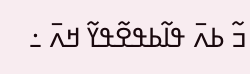ߏ߬ ߕߍ߫ ߟߊ߬ߕߟߐ߬ߟߌ߬ ߞߍ߫ ߸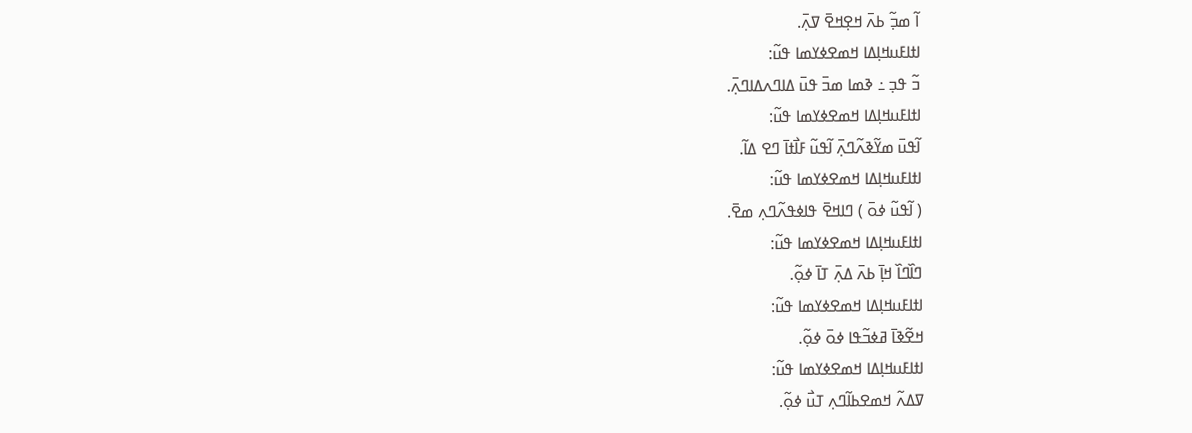ߊ߬ ߘߏ߲߬ ߕߍ߫ ߞߐ߲ߞߐ߫ ߜߍ߲߫.
ߊߙߊߓߎߞߊ߲ߡߊ ߞߘߐߦߌߘߊ ߟߎ߬:
ߏ߬ ߟߏ߲ ߸ ߢߘߊ ߘߏ߫ ߟߎ߫ ߡߊߣߍߡߊߣߍ߲߫.
ߊߙߊߓߎߞߊ߲ߡߊ ߞߘߐߦߌߘߊ ߟߎ߬:
ߊ߬ߟߎ߫ ߘߌ߬ߢߍ߬ߣߍ߲߫ ߊ߬ߟߎ߬ ߓߊ߯ߙߊ߫ ߣߐ ߡߊ߬.
ߊߙߊߓߎߞߊ߲ߡߊ ߞߘߐߦߌߘߊ ߟߎ߬:
( ߊ߬ߟߎ߬ ߦߋ߫ ) ߣߊߞߐ߫ ߟߊߦߟߍ߬ߣߍ߲ ߘߐ߫.
ߊߙߊߓߎߞߊ߲ߡߊ ߞߘߐߦߌߘߊ ߟߎ߬:
ߣߊ߰ߣߊ߰ ߞߊ߲߫ ߕߍ߫ ߡߍ߲߫ ߠߊ߫ ߦߋ߲߬.
ߊߙߊߓߎߞߊ߲ߡߊ ߞߘߐߦߌߘߊ ߟߎ߬:
ߞߐ߬ߢߊ߫ ߥߦߏ߬ߟߊ ߦߋ߫ ߦߋ߲߬.
ߊߙߊߓߎߞߊ߲ߡߊ ߞߘߐߦߌߘߊ ߟߎ߬:
ߜߡߍ߬ ߞߘߐߕߊ߬ߣߍ߲ ߠߎ߯ ߦߋ߲߬.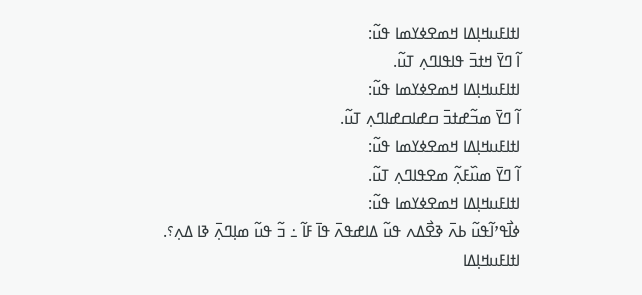ߊߙߊߓߎߞߊ߲ߡߊ ߞߘߐߦߌߘߊ ߟߎ߬:
ߊ߬ ߣߌ߫ ߞߙߏ߫ ߟߊߟߊߣߍ߲ ߠߎ߬.
ߊߙߊߓߎߞߊ߲ߡߊ ߞߘߐߦߌߘߊ ߟߎ߬:
ߊ߬ ߣߌ߫ ߘߏ߬ߝߙߏ߫ ߛߝߊߛߝߊߣߍ߲ ߠߎ߬.
ߊߙߊߓߎߞߊ߲ߡߊ ߞߘߐߦߌߘߊ ߟߎ߬:
ߊ߬ ߣߌ߫ ߘߎ߰ߓߍ߲߬ ߘߐߟߊߣߍ߲ ߠߎ߬.
ߊߙߊߓߎߞߊ߲ߡߊ ߞߘߐߦߌߘߊ ߟߎ߬:
ߦߊ߯ߟߴߊ߬ߟߎ߬ ߕߍ߫ ߢߐ߯ߡߍ ߟߎ߬ ߡߊߝߟߍ߫ ߟߊ߫ ߓߊ߬ ߸ ߏ߬ ߟߎ߬ ߘߊ߲ߣߍ߲߫ ߢߊ ߡߍ߲؟.
ߊߙߊߓߎߞߊ߲ߡߊ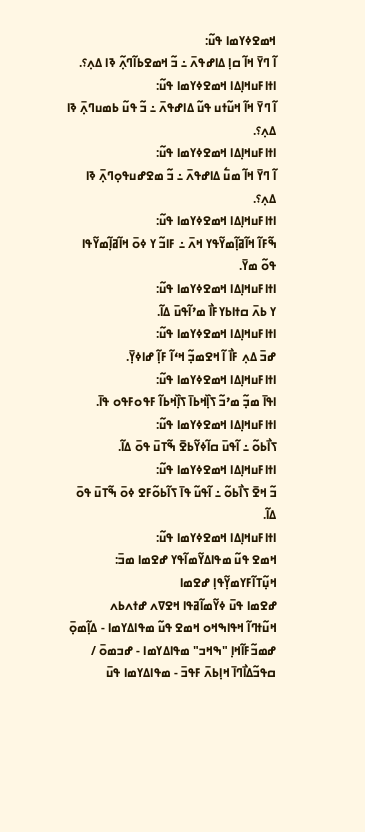ߞߘߐߦߌߘߊ ߟߎ߬:
ߊ߬ ߣߌ߫ ߞߊ߬ ߛߊ߲ ߡߊߝߟߍ߫ ߸ ߏ߬ ߞߘߐߕߊ߬ߣߍ߲߬ ߢߊ ߡߍ߲؟.
ߊߙߊߓߎߞߊ߲ߡߊ ߞߘߐߦߌߘߊ ߟߎ߬:
ߊ߬ ߣߌ߫ ߞߊ߬ ߞߎ߬ߙߎ ߟߎ߬ ߡߊߝߟߍ߫ ߸ ߏ߬ ߟߎ߬ ߕߘߎߣߍ߲߫ ߢߊ ߡߍ߲؟.
ߊߙߊߓߎߞߊ߲ߡߊ ߞߘߐߦߌߘߊ ߟߎ߬:
ߊ߬ ߣߌ߫ ߞߊ߬ ߘߎ߱ ߡߊߝߟߍ߫ ߸ ߏ߬ ߘߐߝߎߟߋ߲ߣߍ߲߫ ߢߊ ߡߍ߲؟.
ߊߙߊߓߎߞߊ߲ߡߊ ߞߘߐߦߌߘߊ ߟߎ߬:
ߒ߬ߓߊ߬ ߞߊ߬ߥߊ߲߬ߘߌ߬ߟߌ ߞߍ߫ ߸ ߓߊߏ߬ ߌ ߦߋ߫ ߞߊ߬ߥߊ߲߬ߘߌ߬ߟߊ ߟߋ߬ ߘߌ߫.
ߊߙߊߓߎߞߊ߲ߡߊ ߞߘߐߦߌߘߊ ߟߎ߬:
ߌ ߕߍ߫ ߛߙߊߕߌߓߊ߯ ߘߴߊ߬ߟߎ߫ ߡߊ߬.
ߊߙߊߓߎߞߊ߲ߡߊ ߞߘߐߦߌߘߊ ߟߎ߬:
ߝߏ߫ ߡߍ߲ ߓߊ߯ ߊ߬ ߞߐߘߏ߲߬ ߞߵߊ߬ ߓߊ߲߬ ߝߊߦߌ߲߫.
ߊߙߊߓߎߞߊ߲ߡߊ ߞߘߐߦߌߘߊ ߟߎ߬:
ߊߟߊ߫ ߘߏ߲߬ ߘߴߏ߬ ߖߊ߲߰ߞߕߊ߫ ߖߊ߲߰ߞߕߊ߬ ߓߟߋߓߟߋ ߟߊ߫.
ߊߙߊߓߎߞߊ߲ߡߊ ߞߘߐߦߌߘߊ ߟߎ߬:
ߖߊ߯ߕߋ߬ ߸ ߊ߬ߟߎ߫ ߛߊ߬ߦߌ߬ߕߐ߫ ߒ߬ߠߎ߫ ߟߋ߫ ߡߊ߬.
ߊߙߊߓߎߞߊ߲ߡߊ ߞߘߐߦߌߘߊ ߟߎ߬:
ߏ߬ ߞߐ߫ ߖߊ߯ߕߋ߬ ߸ ߊ߬ߟߎ߬ ߟߊ߫ ߖߊ߬ߕߋ߬ߓߐ ߦߋ߫ ߒ߬ߠߎ߫ ߟߋ߫ ߡߊ߬.
ߊߙߊߓߎߞߊ߲ߡߊ ߞߘߐߦߌߘߊ ߟߎ߬:
ߞߘߐ ߟߎ߬ ߘߟߊߡߌ߬ߘߊ߬ߟߌ ߝߐߘߊ ߘߏ߫: ߞߎ߲߬ߠߊ߬ߓߌߘߌ߲߬ߟߊ߲ ߝߐߘߊ
ߝߐߘߊ ߟߎ߫ ߦߌ߬ߘߊ߬ߥߟߊ ߞߐߜߍ ߝߙߍߕߍ
ߞߎ߬ߙߣߊ߬ ߞߟߊߒߞߋ ߞߘߐ ߟߎ߬ ߘߟߊߡߌߘߊ - ߡߊ߲߬ߘߋ߲߫ ߝߘߏ߬ߓߊ߬ߞߊ߲ "ߒߞߏ" ߘߟߊߡߌߘߊ - ߝߏߘߋ߫ / ߛߟߏ߬ߡߊ߯ߣߊ߫ ߞߊ߲ߕߍ߫ ߓߟߏ߫ - ߘߟߊߡߌߘߊ ߟߎ߫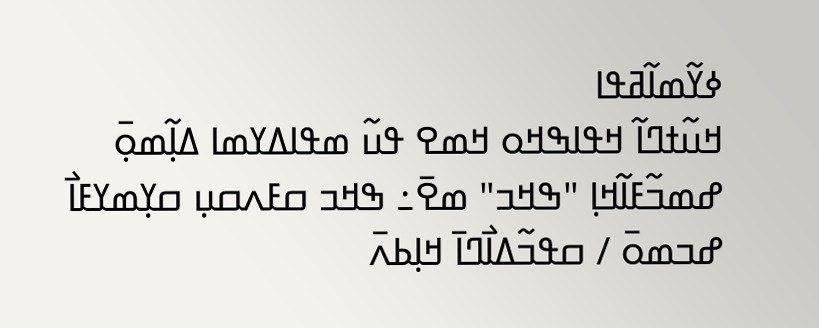ߦߌ߬ߘߊ߬ߥߟߊ
ߞߎ߬ߙߣߊ߬ ߞߟߊߒߞߋ ߞߘߐ ߟߎ߬ ߘߟߊߡߌߘߊ ߡߊ߲߬ߘߋ߲߫ ߝߘߏ߬ߓߊ߬ߞߊ߲ "ߒߞߏ" ߘߐ߫߸ ߒߞߏ ߛߓߍߛߎ߲ ߛߌ߲ߘߌߓߊ߯ ߝߏߘߋ߫ / ߛߟߏ߬ߡߊ߯ߣߊ߫ ߞߊ߲ߕߍ߫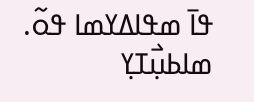ߟߊ߫ ߘߟߊߡߌߘߊ ߟߋ߬.
ߘߊߕߎ߲߯ߠߌ߲